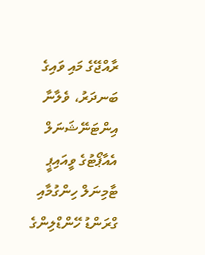ރާއްޖޭގެ މައި ވައިގެ ބަނދަރު، ވެލާނާ އިންޓަނޭޝަނަލް އެއާޕޯޓުގެ ވީއައިޕީ ޓާމިނަލް ހިންގުމާއި ގްރަންޑު ހޭންޑްލިންގެ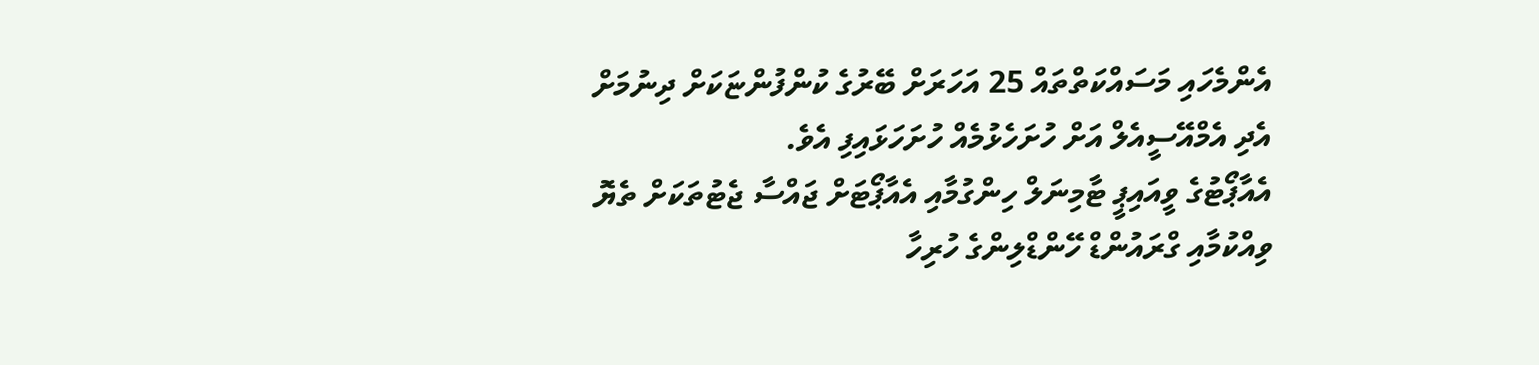އެންމެހައި މަސައްކަތްތައް 25 އަހަރަށް ބޭރުގެ ކުންފުންޏަކަށް ދިނުމަށް އެދި އެމްއޭސީއެލް އަށް ހުށަހެޅުމެއް ހުށަހަޅައިފި އެވެ.
އެއާޕޯޓުގެ ވީއައިޕީ ޓާމިނަލް ހިންގުމާއި އެއާޕޯޓަށް ޖައްސާ ޖެޓުތަކަށް ތެޔޮ ވިއްކުމާއި ގްރައުންޑް ހޭންޑްލިންގެ ހުރިހާ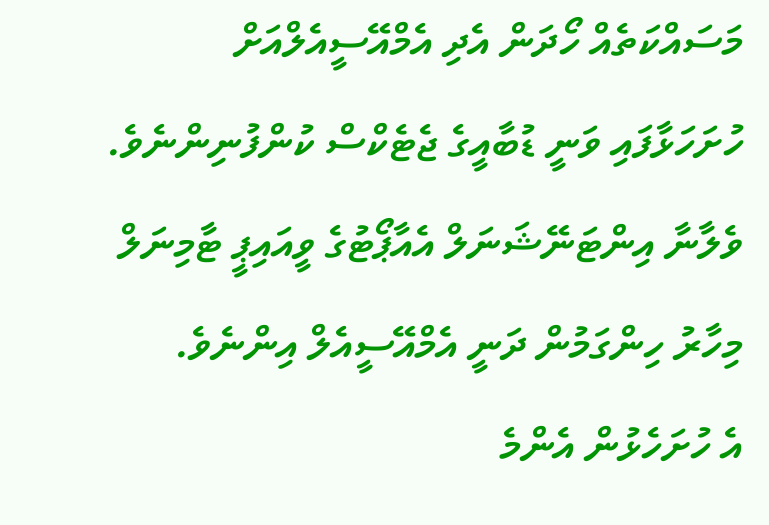މަސައްކަތެއް ހޯދަން އެދި އެމްއޭސީއެލްއަށް ހުށަހަޅާފައި ވަނީ ޑުބާއީގެ ޖެޓެކްސް ކުންފުނިންނެވެ. ވެލާނާ އިންޓަނޭޝަނަލް އެއާޕޯޓުގެ ވީއައިޕީ ޓާމިނަލް މިހާރު ހިންގަމުން ދަނީ އެމްއޭސީއެލް އިންނެވެ.
އެ ހުށަހެޅުން އެންމެ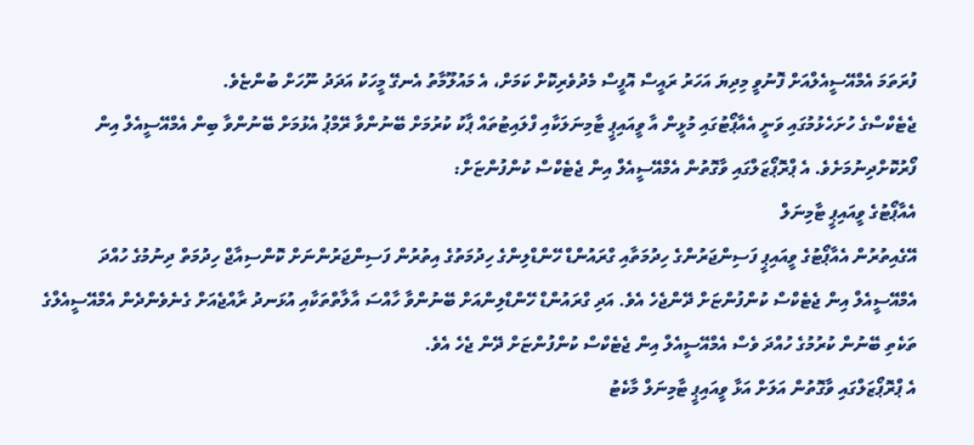ފުރަތަމަ އެމްއޭސީއެލްއަށް ފޮނުވީ މިދިޔަ އަހަރު ރައީސް އޮފީސް މެދުވެރިކޮށް ކަމަށް، އެ މައުލޫމާތު އެނގޭ މީހަކު އަދަދު ނޫހަށް ބުންޏެވެ.
ޖެޓެކްސްގެ ހުށަހެޅުމުގައި ވަނީ އެއާޕޯޓުގައި މުޅީން އާ ވީއައިޕީ ޓާމިނަލަކާއި ފްލައިޓުތައް ޕާކު ކުރުމަށް ބޭނުންވާ ރޭމްޕު އެޅުމަށް ބޭނުންވާ ބިން އެމްއޭސީއެލް އިން ފޯރުކޮށްދިނުމަށެވެ. އެ ޕްރޮޕޯޒަލްގައި ވާގޮތުން އެމްއޭސީއެލް އިން ޖެޓެކްސް ކުންފުންޏަށް:
އެއާޕޯޓުގެ ވީއައިޕީ ޓާމިނަލް
އޭގެއިތުރުން އެއާޕޯޓުގެ ވީއައިޕީ ފަސިންޖަރުންގެ ހިދުމަތާއި ގްރައުންޑް ހޭންޑްލިންގެ ހިދުމަތުގެ އިތުރުން ފަސިންޖަރުންނަށް ކޮންސިއާޖް ހިދުމަތް ދިނުމުގެ ހުއްދަ އެމްއޭސީއެލް އިން ޖެޓެކްސް ކުންފުންޏަށް ދޭންޖެހެ އެވެ. އަދި ގްރައުންޑް ހޭންޑްލިންއަށް ބޭނުންވާ ހާއްސަ އާލާތްތަކާއި އުޅަނދު ރާއްޖެއަށް ގެނެވެންދެން އެމްއޭސީއެލްގެ ތަކެތި ބޭނުން ކުރުމުގެ ހުއްދަ ވެސް އެމްއޭސީއެލް އިން ޖެޓެކްސް ކުންފުންޏަށް ދޭން ޖެހެ އެވެ.
އެ ޕްރޮޕޯޒަލްގައި ވާގޮތުން އަލަށް އަޅާ ވީއައިޕީ ޓާމިނަލް މާކެޓު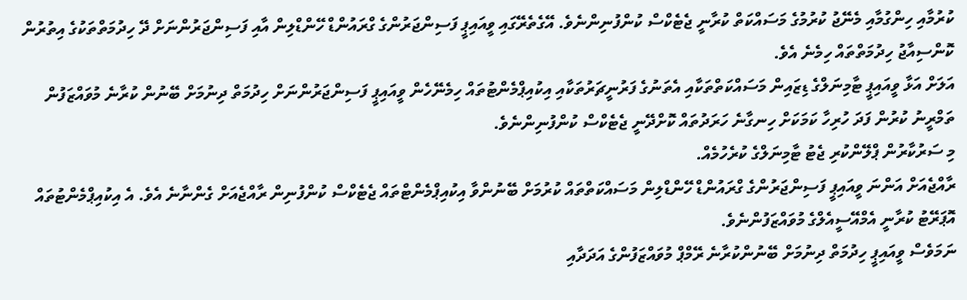ކުރުމާއި ހިންގުމާއި މެނޭޖު ކުރުމުގެ މަސައްކަތް ކުރާނީ ޖެޓެކްސް ކުންފުނިންނެވެ. އޭގެތެރޭގައި ވީއައިޕީ ފަސިންޖަރުންގެ ގްރައުންޑް ހޭންޑްލިން އާއި ފަސިންޖަރުންނަށް ދޭ ހިދުމަތްތަކުގެ އިތުރުން ކޮންސިއާޖު ހިދުމަތްތައް ހިމެނެ އެވެ.
އަލަށް އަޅާ ވީއައިޕީ ޓާމިނަލްގެ ޑިޒައިން މަސައްކަތްތަކާއި އެތަނުގެ ފަރުނީޗަރުތަކާއި އިކުއިޕްމެންޓުތައް ހިމެނޭހެން ވީއައިޕީ ފަސިންޖަރުންނަށް ހިދުމަތް ދިނުމަށް ބޭނުން ކުރާނެ މުވައްޒަފުން ތަމްރީނު ކުރުން ފަދަ ހުރިހާ ކަމަކަށް ހިނގާނެ ހަރަދުތައް ކޮށްދޭނީ ޖެޓެކްސް ކުންފުނިންނެވެ.
މި ސަރުކާރުން ޕްލޭންކުރި ޖެޓު ޓާމިނަލްގެ ކުރެހުމެއް.
ރާއްޖެއަށް އަންނަ ވީއައިޕީ ފަސިންޖަރުންގެ ގްރައުންޑް ހޭންޑްލިން މަސައްކަތްތައް ކުރުމަށް ބޭނުންވާ އިކުއިޕްމެންޓްތައް ޖެޓެކްސް ކުންފުނިން ރާއްޖެއަށް ގެންނާނެ އެވެ. އެ އިކުއިޕްމެންޓުތައް އޮޕަރޭޓު ކުރާނީ އެމްއޭސީއެލްގެ މުވައްޒަފުންނެވެ.
ނަމަވެސް ވީއައިޕީ ހިދުމަތް ދިނުމަށް ބޭނުންކުރާނެ ރޭމްޕް މުވައްޒަފުންގެ އަދަދާއި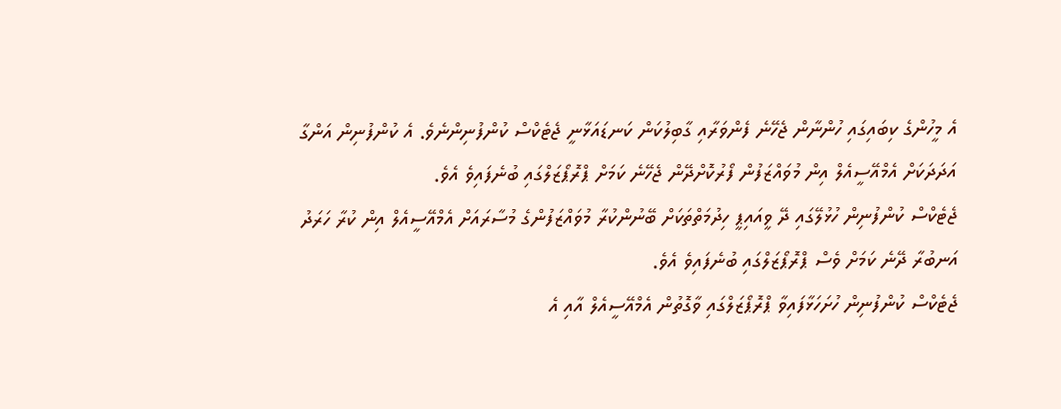އެ މީހުންގެ ކިބައިގައި ހުންނާން ޖެހޭނެ ފެންވަރާއި ގާބިލުކަން ކަނޑައަޅާނީ ޖެޓެކްސް ކުންފުނިންނެވެ. އެ ކުންފުނިން އަންގާ އަދަދަކަށް އެމްއޭސީއެލް އިން މުވައްޒަފުން ފޯރުކޮށްދޭން ޖެހޭނެ ކަމަށް ޕްރޮޕޯޒަލްގައި ބުނެފައިވެ އެވެ.
ޖެޓެކްސް ކުންފުނިން ހުޅުލޭގައި ދޭ ވީއައިޕީ ހިދުމަތްތަކަށް ބޭނުންކުރާ މުވައްޒަފުންގެ މުސާރައަށް އެމްއޭސީއެލް އިން ކުރާ ހަރަދު އަނބުރާ ދޭނެ ކަމަށް ވެސް ޕްރޮޕޯޒަލްގައި ބުނެފައިވެ އެވެ.
ޖެޓެކްސް ކުންފުނިން ހުށަހަޅާފައިވާ ޕްރޮޕޯޒަލްގައި ވާގޮތުން އެމްއޭސީއެލް އާއި އެ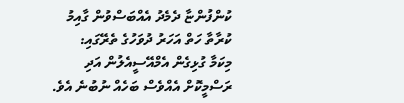ކުންފުންޏާ ދެމެދު އެއްބަސްވުން ގާއިމު ކުރާތާ ހަތް އަހަރު ދުވަހުގެ ތެރޭގައި:
މިކަމާ ގުޅިގެން އެމްއޭސީއެލުން އަދި ރަސްމީކޮށް އެއްވެސް ބަހެއް ނުބުނެ އެވެ.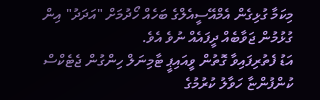މިކަމާ ގުޅިގެން އެމްއޭސީއެލްގެ ބަހެއް ހޯދުމަށް "އަދަދު" އިން ގުޅުމުން ޖަވާބެއް ދީފައެއް ނުވެ އެވެ.
އަޑު ފެތުރިފައިވާ ގޮތުން ވީއައިޕީ ޓާމިނަލް ހިންގުން ޖެޓެކްސް ކުންފުންޏާ ހަވާލު ކުރުމުގެ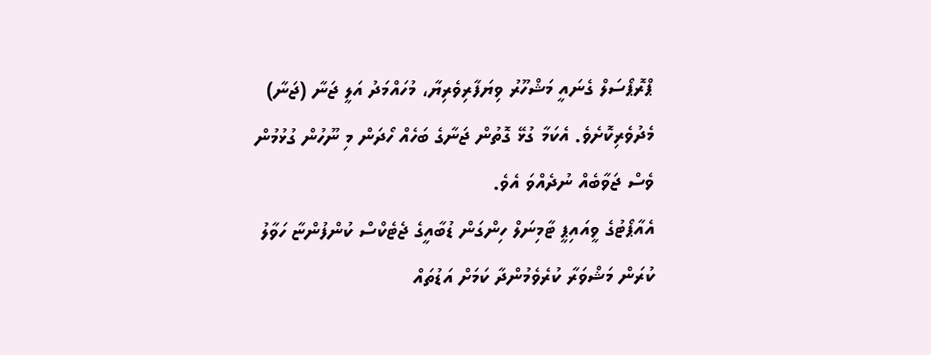ޕްރޮޕޯސަލް ގެނައީ މަޝްހޫރު ވިޔަފާރިވެރިޔާ، މުހައްމަދު އަލީ ޖަނާ (ޖަނާ) މެދުވެރިކޮށެވެ. އެކަމާ ގުޅޭ ގޮތުން ޖަނާގެ ބަހެއް ހޯދަން މި ނޫހުން ގުޅުމުން ވެސް ޖަވާބެއް ނުދެއްވަ އެވެ.
އެއާޕޯޓުގެ ވީއައިޕީ ޓާމިނަލް ހިންގަން ޑުބާއީގެ ޖެޓެކްސް ކުންފުންޏާ ހަވާލު ކުރަން މަޝްވަރާ ކުރެވެމުންދާ ކަމަށް އަޑުތައް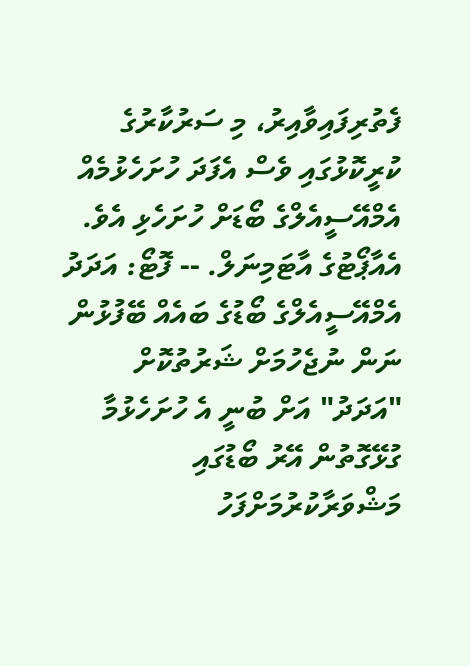ފެތުރިފައިވާއިރު، މި ސަރުކާރުގެ ކުރީކޮޅުގައި ވެސް އެފަދަ ހުށަހެޅުމެއް އެމްއޭސީއެލްގެ ބޯޑަށް ހުށަހެޅި އެވެ.
އެއާޕޯޓުގެ އާޓަމިނަލް. -- ފޮޓޯ: އަދަދު
އެމްއޭސީއެލްގެ ބޯޑުގެ ބައެއް ބޭފުޅުން ނަން ނުޖެހުމަށް ޝަރުތުކޮށް "އަދަދު" އަށް ބުނީ އެ ހުށަހެޅުމާ ގުޅޭގޮތުން އޭރު ބޯޑުގައި މަޝްވަރާކުރުމަށްފަހު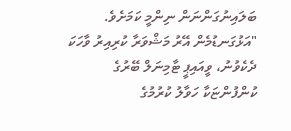ބަލައިނުގަންނަން ނިންމީ ކަމަށެވެ.
"އަޅުގަނޑުމެން އޭރު މަޝްވަރާ ކުރިއިރު ވާހަކަ ދެކެވުނު، ވީއައިޕީ ޓާމިނަލް ބޭރުގެ ކުންފުންޏަކާ ހަވާލު ކުރުމުގެ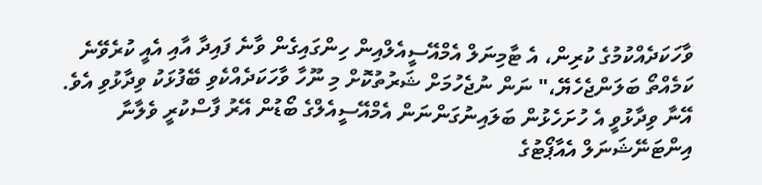ވާހަކަދެއްކުމުގެ ކުރިން، އެ ޓާމިނަލް އެމްއޭސީއެލްއިން ހިންގައިގެން ވާނެ ފައިދާ އާއި އެއީ ކުރެވޭނެ ކަމެއްތޯ ބަލަންޖެހެޔޭ،" ނަން ނުޖެހުމަށް ޝަރުތުކޮށް މި ނޫހާ ވާހަކަދެއްކެވި ބޭފުޅަކު ވިދާޅުވި އެވެ.
އޭނާ ވިދާޅުވީ އެ ހުށަހެޅުން ބަލައިނުގަންނަން އެމްއޭސީއެލްގެ ބޯޑުން އޭރު ފާސްކުރީ ވެލާނާ އިންޓަނޭޝަނަލް އެއާޕޯޓުގެ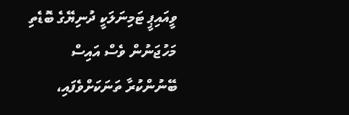ވީއައިޕީ ޓަމިނަލަކީ ދުނިޔޭގެ ބޮޑެތި މަހުޖަނުން ވެސް އައިސް ބޭނުންކުރާ ތަނަކަށްވެފައި،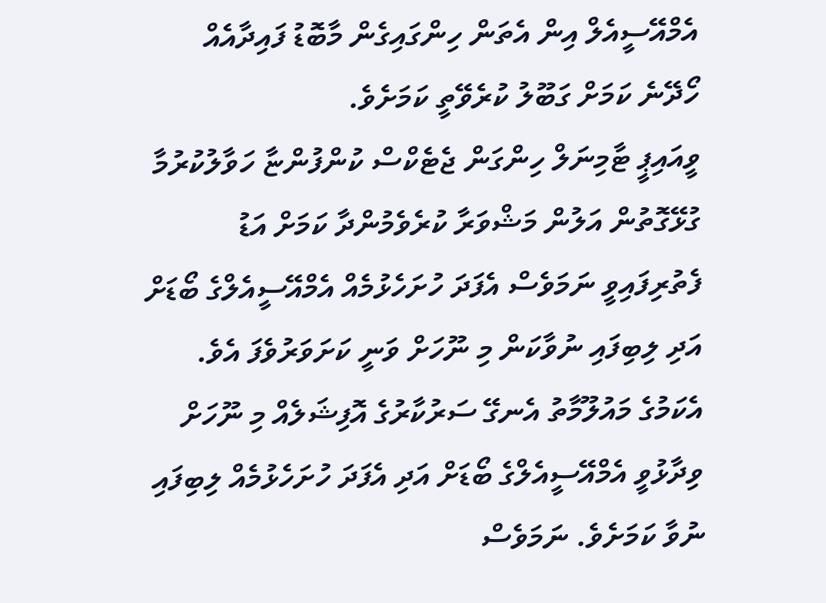އެމްއޭސީއެލް އިން އެތަން ހިންގައިގެން މާބޮޑު ފައިދާއެއް ހޯދޭނެ ކަމަށް ގަބޫލު ކުރެވޭތީ ކަމަށެވެ.
ވީއައިޕީ ޓާމިނަލް ހިންގަން ޖެޓެކްސް ކުންފުންޏާ ހަވާލުކުރުމާ ގުޅޭގޮތުން އަލުން މަޝްވަރާ ކުރެވެމުންދާ ކަމަށް އަޑު ފެތުރިފައިވީ ނަމަވެސް އެފަދަ ހުށަހެޅުމެއް އެމްއޭސީއެލްގެ ބޯޑަށް އަދި ލިބިފައި ނުވާކަން މި ނޫހަށް ވަނީ ކަށަވަރުވެފަ އެވެ.
އެކަމުގެ މައުލޫމާތު އެނގޭ ސަރުކާރުގެ އޮފިޝަލެއް މި ނޫހަށް ވިދާޅުވީ އެމްއޭސީއެލްގެ ބޯޑަށް އަދި އެފަދަ ހުށަހެޅުމެއް ލިބިފައި ނުވާ ކަމަށެވެ. ނަމަވެސް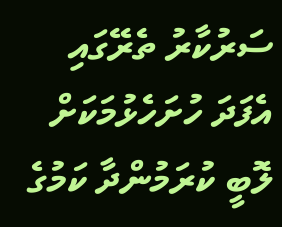ސަރުކާރު ތެރޭގައި އެފަދަ ހުށަހެޅުމަކަށް ލޮބީ ކުރަމުންދާ ކަމުގެ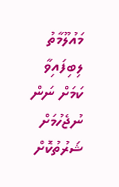މައުލޫމާތު ލިބިފައިވާ ކަމަށް ނަން ނުޖެހުމަށް ޝަރުތުކޮށް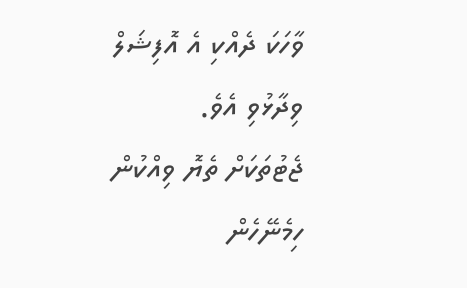ވާހަކަ ދެއްކި އެ އޮފިޝަލް ވިދާޅުވި އެވެ.
ޖެޓުތަކަށް ތެޔޮ ވިއްކުން ހިމެނޭހެން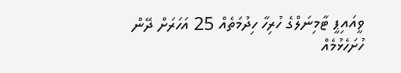ވީއައިޕީ ޓާމިނަލްގެ ހުރިހާ ހިދުމަތެއް 25 އަހަރަށް ދޭން ހުށަހެޅުމެއް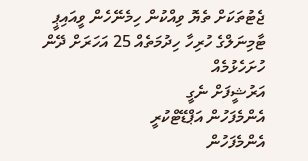ޖެޓުތަކަށް ތެޔޮ ވިއްކުން ހިމެނޭހެން ވީއައިޕީ ޓާމިނަލްގެ ހުރިހާ ހިދުމަތެއް 25 އަހަރަށް ދޭން ހުށަހެޅުމެއް
އަރުޝީފަށް ނެގީ
އެންމެފަހުން އަޕްޑޭޓްކުރީ
އެންމެފަހުން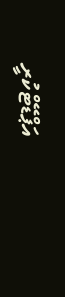އަޕްޑޭޓްކުރީ